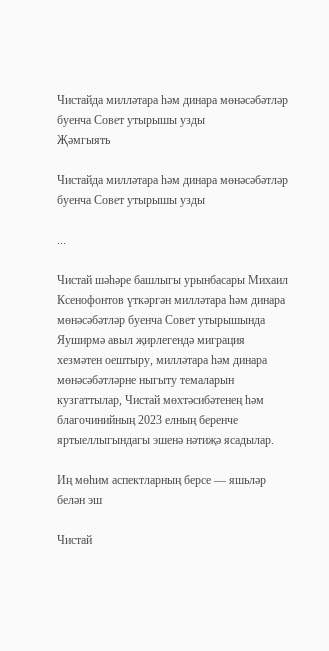Чистайда милләтара һәм динара мөнәсәбәтләр буенча Совет утырышы узды
Җәмгыять

Чистайда милләтара һәм динара мөнәсәбәтләр буенча Совет утырышы узды

...

Чистай шәһәре башлыгы урынбасары Михаил Ксенофонтов үткәргән милләтара һәм динара мөнәсәбәтләр буенча Совет утырышында Яуширмә авыл җирлегендә миграция хезмәтен оештыру, милләтара һәм динара мөнәсәбәтләрне ныгыту темаларын кузгаттылар, Чистай мөхтәсибәтенең һәм благочинийның 2023 елның беренче яртыеллыгындагы эшенә нәтиҗә ясадылар.

Иң мөһим аспектларның берсе — яшьләр белән эш

Чистай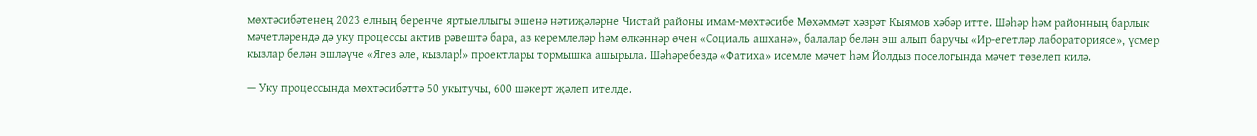мөхтәсибәтенең 2023 елның беренче яртыеллыгы эшенә нәтиҗәләрне Чистай районы имам-мөхтәсибе Мөхәммәт хәзрәт Кыямов хәбәр итте. Шәһәр һәм районның барлык мәчетләрендә дә уку процессы актив рәвештә бара, аз керемлеләр һәм өлкәннәр өчен «Социаль ашханә», балалар белән эш алып баручы «Ир-егетләр лабораториясе», үсмер кызлар белән эшләүче «Ягез әле, кызлар!» проектлары тормышка ашырыла. Шәһәребездә «Фатиха» исемле мәчет һәм Йолдыз поселогында мәчет төзелеп килә.

— Уку процессында мөхтәсибәттә 50 укытучы, 600 шәкерт җәлеп ителде.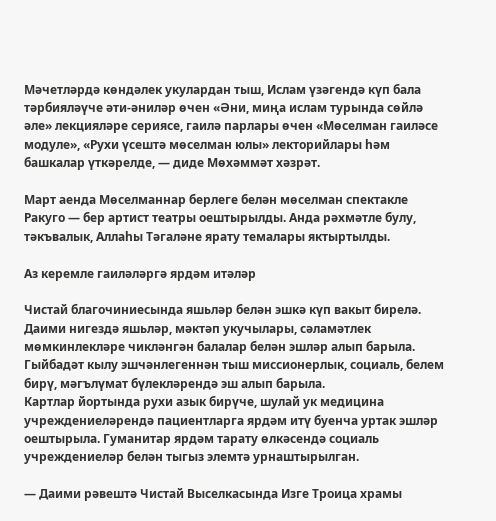Мәчетләрдә көндәлек укулардан тыш, Ислам үзәгендә күп бала тәрбияләүче әти-әниләр өчен «Әни, миңа ислам турында сөйлә әле» лекцияләре сериясе, гаилә парлары өчен «Мөселман гаиләсе модуле», «Рухи үсештә мөселман юлы» лекторийлары һәм башкалар үткәрелде, — диде Мөхәммәт хәзрәт.

Март аенда Мөселманнар берлеге белән мөселман спектакле Ракуго — бер артист театры оештырылды. Анда рәхмәтле булу, тәкъвалык, Аллаһы Тәгаләне ярату темалары яктыртылды.

Аз керемле гаиләләргә ярдәм итәләр

Чистай благочиниесында яшьләр белән эшкә күп вакыт бирелә. Даими нигездә яшьләр, мәктәп укучылары, сәламәтлек мөмкинлекләре чикләнгән балалар белән эшләр алып барыла.
Гыйбадәт кылу эшчәнлегеннән тыш миссионерлык, социаль, белем бирү, мәгълүмат бүлекләрендә эш алып барыла.
Картлар йортында рухи азык бирүче, шулай ук медицина учреждениеләрендә пациентларга ярдәм итү буенча уртак эшләр оештырыла. Гуманитар ярдәм тарату өлкәсендә социаль учреждениеләр белән тыгыз элемтә урнаштырылган.

— Даими рәвештә Чистай Выселкасында Изге Троица храмы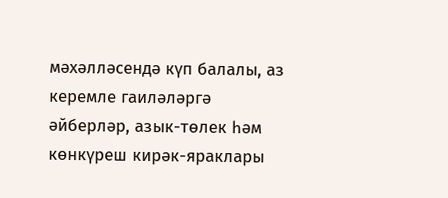мәхәлләсендә күп балалы, аз керемле гаиләләргә әйберләр, азык-төлек һәм көнкүреш кирәк-яраклары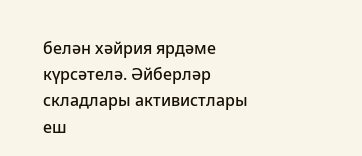белән хәйрия ярдәме күрсәтелә. Әйберләр складлары активистлары еш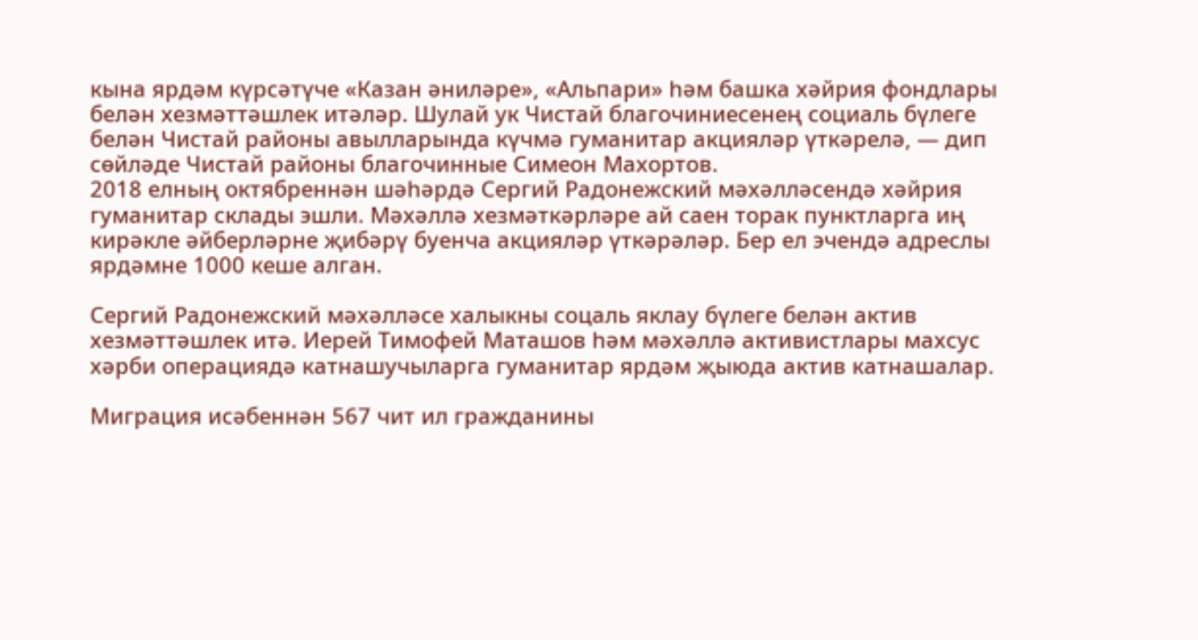кына ярдәм күрсәтүче «Казан әниләре», «Альпари» һәм башка хәйрия фондлары белән хезмәттәшлек итәләр. Шулай ук Чистай благочиниесенең социаль бүлеге белән Чистай районы авылларында күчмә гуманитар акцияләр үткәрелә, — дип сөйләде Чистай районы благочинные Симеон Махортов.
2018 елның октябреннән шәһәрдә Сергий Радонежский мәхәлләсендә хәйрия гуманитар склады эшли. Мәхәллә хезмәткәрләре ай саен торак пунктларга иң кирәкле әйберләрне җибәрү буенча акцияләр үткәрәләр. Бер ел эчендә адреслы ярдәмне 1000 кеше алган.

Сергий Радонежский мәхәлләсе халыкны соцаль яклау бүлеге белән актив хезмәттәшлек итә. Иерей Тимофей Маташов һәм мәхәллә активистлары махсус хәрби операциядә катнашучыларга гуманитар ярдәм җыюда актив катнашалар.

Миграция исәбеннән 567 чит ил гражданины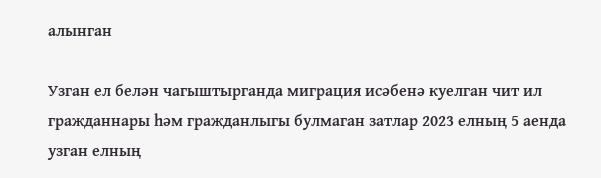алынган

Узган ел белән чагыштырганда миграция исәбенә куелган чит ил гражданнары һәм гражданлыгы булмаган затлар 2023 елның 5 аенда узган елның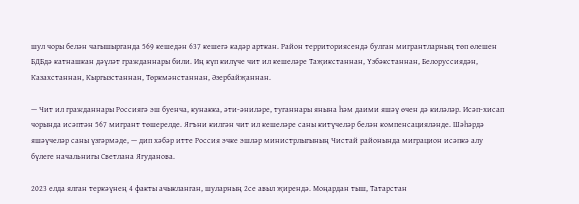шул чоры белән чагышырганда 569 кешедән 637 кешегә кадәр арткан. Район территориясендә булган мигрантларның төп өлешен БДБдә катнашкан дәүләт гражданнары били. Иң күп килүче чит ил кешеләре Таҗикстаннан, Үзбәкстаннан, Белоруссиядән, Казахстаннан, Кыргызстаннан, Төркмәнстаннан, Әзербайҗаннан.

— Чит ил гражданнары Россиягә эш буенча, кунакка, әти-әниләре, туганнары янына һәм даими яшәү өчен дә киләләр. Исәп-хисап чорында исәптән 567 мигрант төшерелде. Ягъни килгән чит ил кешеләре саны китүчеләр белән компенсацияләнде. Шәһәрдә яшәүчеләр саны үзгәрмәде, — дип хәбәр итте Россия эчке эшләр министрлыгының Чистай районында миграцион исәпкә алу бүлеге начальнигы Светлана Ягуданова.

2023 елда ялган теркәүнең 4 факты ачыкланган, шуларның 2се авыл җирендә. Моңардан тыш, Татарстан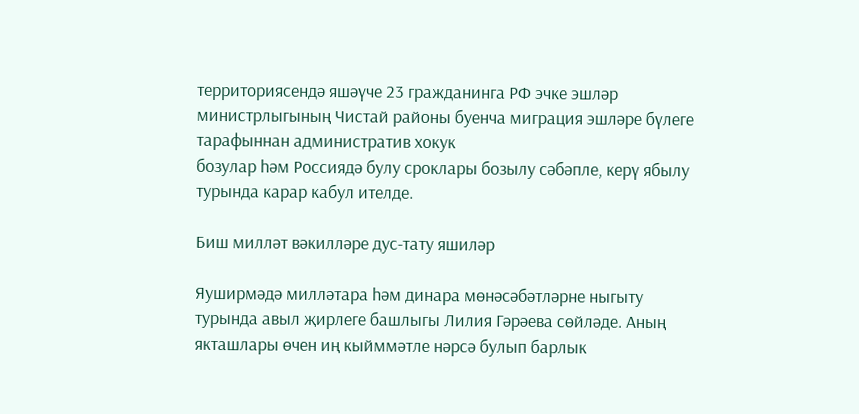территориясендә яшәүче 23 гражданинга РФ эчке эшләр министрлыгының Чистай районы буенча миграция эшләре бүлеге тарафыннан административ хокук
бозулар һәм Россиядә булу сроклары бозылу сәбәпле, керү ябылу турында карар кабул ителде.

Биш милләт вәкилләре дус-тату яшиләр

Яуширмәдә милләтара һәм динара мөнәсәбәтләрне ныгыту турында авыл җирлеге башлыгы Лилия Гәрәева сөйләде. Аның якташлары өчен иң кыйммәтле нәрсә булып барлык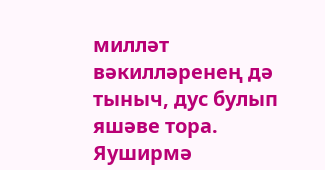милләт вәкилләренең дә тыныч, дус булып яшәве тора. Яуширмә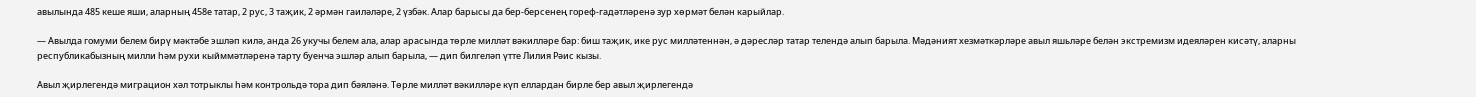авылында 485 кеше яши, аларның 458е татар, 2 рус, 3 таҗик, 2 әрмән гаиләләре, 2 үзбәк. Алар барысы да бер-берсенең гореф-гадәтләренә зур хөрмәт белән карыйлар.

— Авылда гомуми белем бирү мәктәбе эшләп килә, анда 26 укучы белем ала, алар арасында төрле милләт вәкилләре бар: биш таҗик, ике рус милләтеннән, ә дәресләр татар телендә алып барыла. Мәдәният хезмәткәрләре авыл яшьләре белән экстремизм идеяләрен кисәтү, аларны республикабызның милли һәм рухи кыйммәтләренә тарту буенча эшләр алып барыла, — дип билгеләп үтте Лилия Рәис кызы.

Авыл җирлегендә миграцион хәл тотрыклы һәм контрольдә тора дип бәяләнә. Төрле милләт вәкилләре күп еллардан бирле бер авыл җирлегендә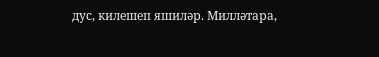дус, килешеп яшиләр. Милләтара,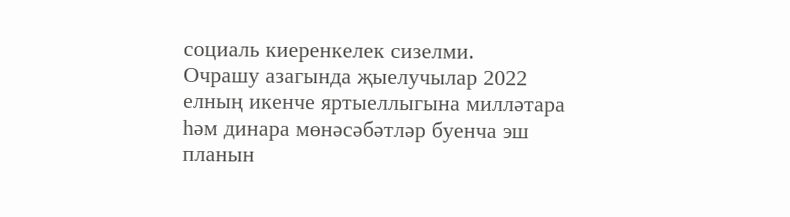социаль киеренкелек сизелми.
Очрашу азагында җыелучылар 2022 елның икенче яртыеллыгына милләтара һәм динара мөнәсәбәтләр буенча эш планын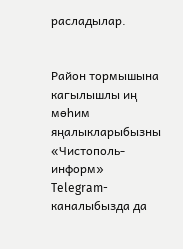расладылар.


Район тормышына кагылышлы иң мөһим яңалыкларыбызны «Чистополь-информ» Telegram-каналыбызда да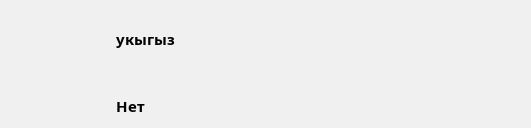укыгыз


Нет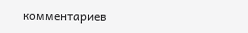комментариев